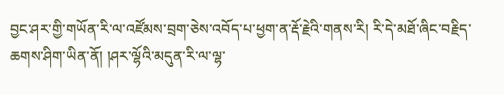བྱང་ཤར་གྱི་གཡོན་རི་ལ་འཛོམས་བྲག་ཅེས་འབོད་པ་ཕྱག་ན་རྡོ་རྗེའི་གནས་རི། རི་དེ་མཐོ་ཞིང་བརྗིད་ཆགས་ཤིག་ཡིན་ནོ། །ཤར་ལྷོའི་མདུན་རི་ལ་ལྷ་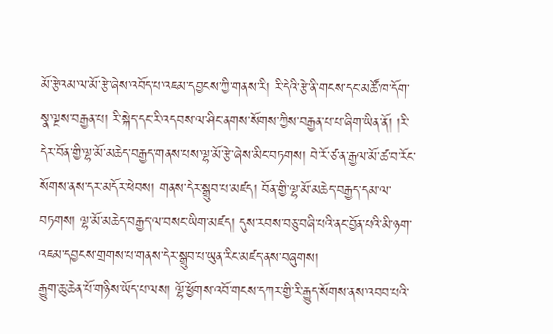མོ་རྩེའམ་ལ་མོ་རྩེ་ཞེས་འབོད་པ་འཇམ་དབྱངས་ཀྱི་གནས་རི། རི་དེའི་རྩེ་ནི་གངས་དང་མཚོ་ཁ་དོག་སྣ་ལྔས་བརྒྱན་པ། རི་སྐེད་དང་རི་འདབས་ལ་ཤིང་ནགས་སོགས་ཀྱིས་བརྒྱན་པ་པ་ཞིག་ཡིན་ནོ། །རི་དེར་བོན་གྱི་ལྷ་མོ་མཆེད་བརྒྱད་གནས་པས་ལྷ་མོ་རྩེ་ཞེས་མིང་བཏགས། བེ་རོ་ཙ་ན་རྒྱལ་མོ་ཚ་བ་རོང་སོགས་ནས་དར་མདོར་ཕེབས། གནས་དེར་སྒྲུབ་པ་མཛད། བོན་གྱི་ལྷ་མོ་མཆེད་བརྒྱད་དམ་ལ་བཏགས། ལྷ་མོ་མཆེད་བརྒྱད་ལ་བསང་ཡིག་མཛད། དུས་རབས་བཅུ་བཞི་པའི་ནང་བྱོན་པའི་མི་ཉག་འཇམ་དབྱངས་གྲགས་པ་གནས་དེར་སྒྲུབ་པ་ཡུན་རིང་མཛད་ནས་བཞུགས།
རྒྱུག་ཆུ་ཆེན་པོ་གཉིས་ཡོད་པ་ལས། ལྷོ་ཕྱོགས་འབོ་གངས་དཀར་གྱི་རི་རྒྱུད་སོགས་ནས་འབབ་པའི་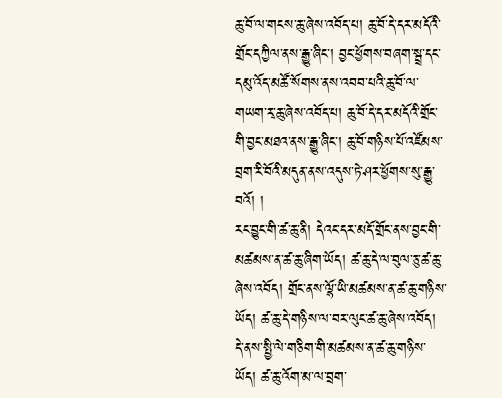ཆུ་བོ་ལ་གངས་ཆུ་ཞེས་འབོད་པ། ཆུ་བོ་དེ་དར་མདོའི་གྲོང་དཀྱིལ་ནས་རྒྱུ་ཞིང་། བྱང་ཕྱོགས་བཞག་སྦྲ་དང་དམུ་འོད་མཚོ་སོགས་ནས་འབབ་པའི་ཆུ་བོ་ལ་གཡག་རྭ་ཆུ་ཞེས་འབོད་པ། ཆུ་བོ་དེ་དར་མདོའི་གྲོང་གི་བྱང་མཐའ་ནས་རྒྱུ་ཞིང་། ཆུ་བོ་གཉིས་པོ་འཛོམས་བྲག་རི་བོའི་མདུན་ནས་འདུས་ཏེ་ཤར་ཕྱོགས་སུ་རྒྱུ་བའོ། །
རང་བྱུང་གི་ཚ་ཆུ་ནི། དེའང་དར་མདོ་གྲོང་ནས་བྱང་གི་མཚམས་ན་ཚ་ཆུ་ཞིག་ཡོད། ཚ་ཆུ་དེ་ལ་བུལ་ཅུ་ཚ་ཆུ་ཞེས་འབོད། གྲོང་ནས་ལྷོ་ཡི་མཚམས་ན་ཚ་ཆུ་གཉིས་ཡོད། ཚ་ཆུ་དེ་གཉིས་ལ་བར་ལུང་ཚ་ཆུ་ཞེས་འབོད། དེ་ནས་སྤྱི་ལེ་གཅིག་གི་མཚམས་ན་ཚ་ཆུ་གཉིས་ཡོད། ཚ་ཆུ་འོག་མ་ལ་བྲག་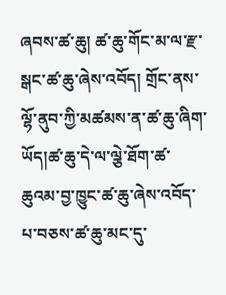ཞབས་ཚ་ཆུ། ཚ་ཆུ་གོང་མ་ལ་རྫ་སྒང་ཚ་ཆུ་ཞེས་འབོད། གྲོང་ནས་ལྷོ་ནུབ་ཀྱི་མཚམས་ན་ཚ་ཆུ་ཞིག་ཡོད།ཚ་ཆུ་དེ་ལ་ལྕེ་ཐོག་ཚ་ཆུའམ་བྱ་ཁྱུང་ཚ་ཆུ་ཞེས་འབོད་པ་བཅས་ཚ་ཆུ་མང་དུ་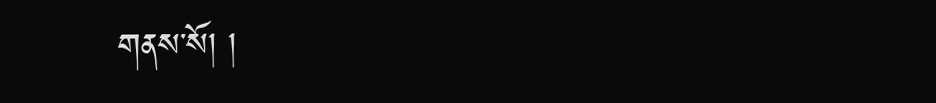གནས་སོ། །